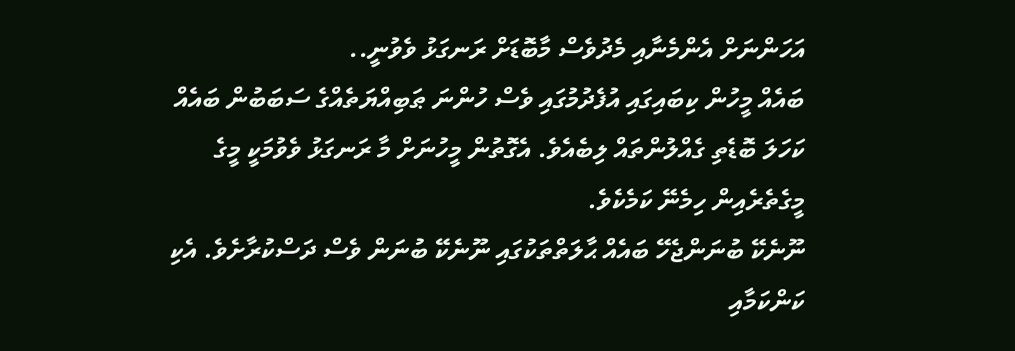އަހަންނަށް އެންމެނާއި މެދުވެސް މާބޮޑަށް ރަނގަޅު ވެވުނީ..
ބައެއް މީހުން ކިބައިގައި އުފެދުމުގައި ވެސް ހުންނަ ޠަބިއްޔަތެއްގެ ސަބަބުން ބައެއް ކަހަލަ ބޮޑެތި ގެއްލުންތައް ލިބެއެވެ. އެގޮތުން މީހުނަށް މާ ރަނގަޅު ވެވުމަކީ މީގެ މީގެތެރެއިން ހިމެނޭ ކަމެކެވެ.
ނޫނެކޭ ބުނަންޖެހޭ ބައެއް ޙާލަތްތަކުގައި ނޫނެކޭ ބުނަން ވެސް ދަސްކުރާށެވެ. އެކި ކަންކަމާއި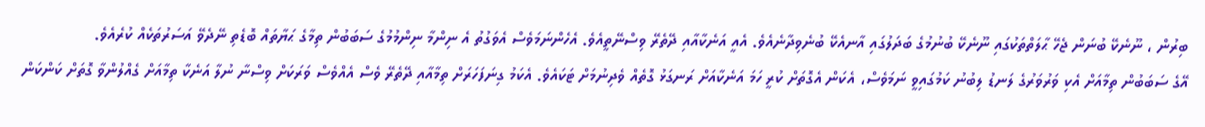ބިރުން ، ނޫނެކޭ ބުނަން ޖެހޭ ޙާލަތްތަކުގައި ނޫނެކޭ ބުނުމުގެ ބަދަލުގައި އާނއެކޭ ބުނެވިދާނެއެވެ. އެއީ އަނެކާއާއި ދޭތެރޭ ވިސްނޭތީއެވެ. އެހެންނަމަވެސް އެވަގުތު އެ ނިންމާ ނިންމުމުގެ ސަބަބުން ތިމާގެ ޙަޔާތައް ބޮޑެތި ނޭދެވޭ އަސަރުތަކެއް ކުރެއެވެ.
އޭގެ ސަބަބުން ތިމާއަށް އެކި ވަރުވަރުގެ ލަނޑު ލިބުނު ކަމުގައިވީ ނަމަވެސް، އެކަން އެގޮތަށް ކުރީ ހަމަ އަނެކާއަށް ރަނގަޅު ގޮތެއް ވެދިނުމަށް ޓަކައެވެ. އެކަމު ގިނަފަހަރަށް ތިމާއާއި ދޭތެރޭ ވެސް އެއްވެސް ވަރަކަށް ވިސްނާ ނުލާ އަނެކާ ތިމާއަށް ގެއްލުންވާ ގޮތަށް ކަންކަން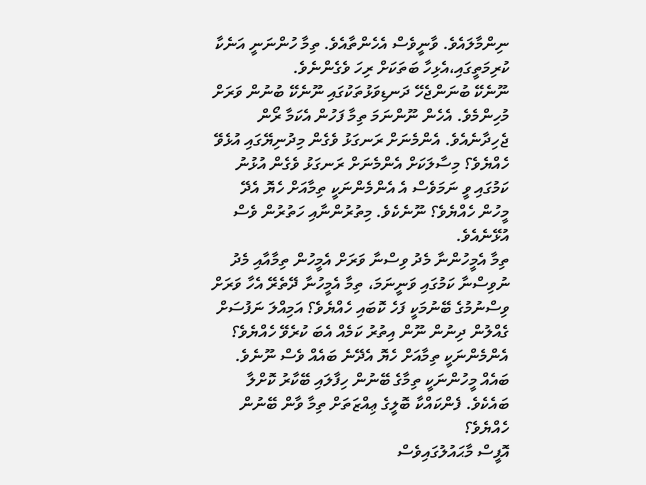ނިންމާލައެވެ. ވާނީވެސް އެހެންތާއެވެ. ތިމާ ހުންނަނީ އަނެކާ ކުރިމަތީގައި،އެޅިހާ ބަތަކަށް ރިހަ ވެގެންނެވެ.
ނޫނެކޭ ބުނަންޖެހޭ ދަނޑިވަޅުތަކުގައި ނޫނެކޭ ބުނުން ވަރަށް މުހިންމެވެ. އެހެން ނޫންނަމަ ތިމާ ފަހުން އެކަމާ ރޯން ޖެހިދާނެއެވެ. އެންމެނަށް ރަނގަޅު ވެގެން މިދުނިޔޭގައި އުޅެވޭ ހެއްޔެވެ؟ މިސާލަކަށް އެންމެނަށް ރަނގަޅު ވެގެން އުޅުނު ކަމުގައި ވީ ނަމަވެސް އެ އެންމެންނަކީ ތިމާއަށް ހެޔޮ އެދޭ މީހުން ހެއްޔެވެ؟ ނޫނެކެވެ. މިތުރުންނާއި ހަތުރުން ވެސް އުޅޭނެއެވެ.
ތިމާ އެމީހުންނާ މެދު ވިސްނާ ވަރަށް އެމީހުން ތިމާއާއި މެދު ނުވިސްނާ ކަމުގައި ވަނީނަމަ، ތިމާ އެމީހުނާ ދޭތެރޭ އެހާ ވަރަށް ވިސްނުމުގެ ބޭނުމަކީ ފަހެ ކޮބައި ހެއްޔެވެ؟ އަމިއްލަ ނަފުސަށް ގެއްލުން ދިނުން ނޫން އިތުރު ކަމެއް އެބަ ކުރެވޭ ހެއްޔެވެ؟ އެންމެންނަކީ ތިމާއަށް ހެޔޮ އެދޭނެ ބައެއް ވެސް ނޫނެވެ. ބައެއް މީހުންނަކީ ތިމާގެ ބޭނުން ހިފާލައި ބޭކާރު ކޮށްލާ ބައެކެވެ. ފެންކައްކާ ބޮލީގެ ޢިއްޒަތަށް ތިމާ ވާން ބޭނުން ހެއްޔެވެ؟
އޮފީސް މާޙައުލުގައިވެސް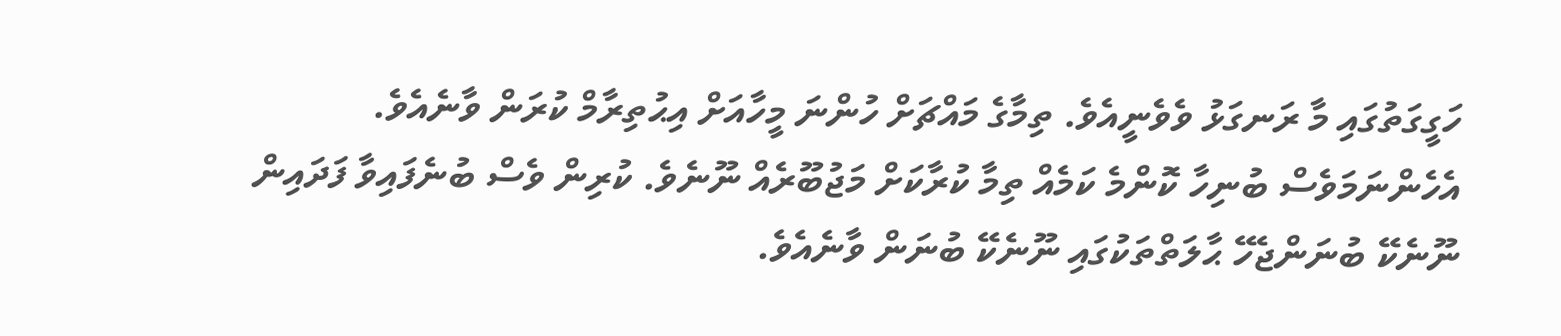ހަގީގަތުގައި މާ ރަނގަޅު ވެވެނީއެވެ. ތިމާގެ މައްޗަށް ހުންނަ މީހާއަށް އިޙުތިރާމް ކުރަން ވާނެއެވެ. އެހެންނަމަވެސް ބުނިހާ ކޮންމެ ކަމެއް ތިމާ ކުރާކަށް މަޖުބޫރެއް ނޫނެވެ. ކުރިން ވެސް ބުނެފައިވާ ފަދައިން ނޫނެކޭ ބުނަންޖެހޭ ޙާލަތްތަކުގައި ނޫނެކޭ ބުނަން ވާނެއެވެ.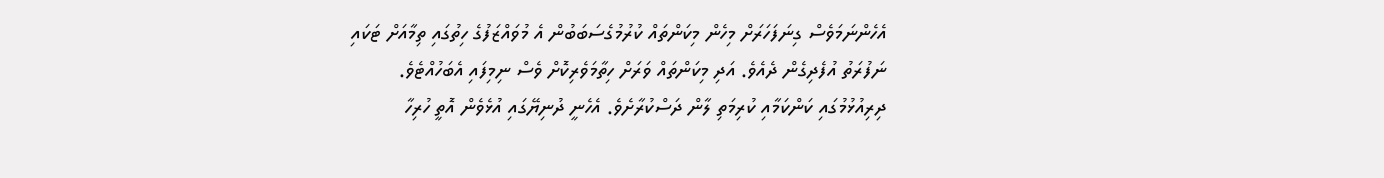އެހެންނަމަވެސް ގިނަފަހަރަށް މިހެން މިކަންތައް ކުރުމުގެސަބަބުން އެ މުވައްޒަފުގެ ހިތުގައި ތިމާއަށް ޓަކައި ނަފުރަތު އުފެދިގެން ދެއެވެ. އަދި މިކަންތައް ވަރަށް ހިތާމަވެރިކޮށް ވެސް ނިމިފައި އެބަހުއްޓެވެ.
ދިރިއުޅުމުގައި ކަންކަމާއި ކުރިމަތި ލާން ދަސްކުރާށެވެ. އެހެނީ ދުނިޔޭގައި އުޅެވެން އޮތީ ހުރިހާ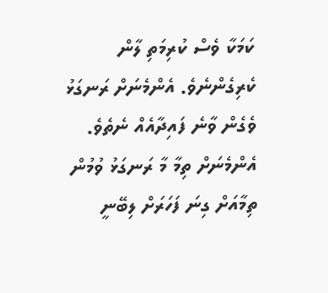ކަމަކާ ވެސް ކުރިމަތި ލާން ކެރިގެންނެވެ. އެންމެނަށް ރަނގަޅު ވެގެން ވާނެ ފައިދާއެއް ނެތެވެ. އެންމެނަށް ތިމާ މާ ރަނގަޅު ވުމުން ތިމާއަށް ގިނަ ފަހަރަށް ލިބޭނީ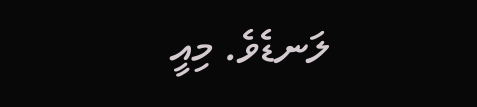ލަނޑެވެ. މިއީ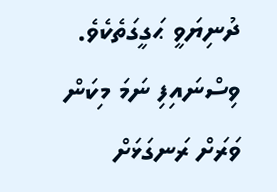ދުނިޔަވީ ޙަގީގަތެކެވެ. ވިސްނައިފި ނަމަ މިކަން ވަރަށް ރަނގަޅަށް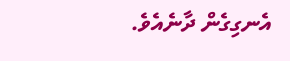އެނގިގެން ދާނެއެވެ.